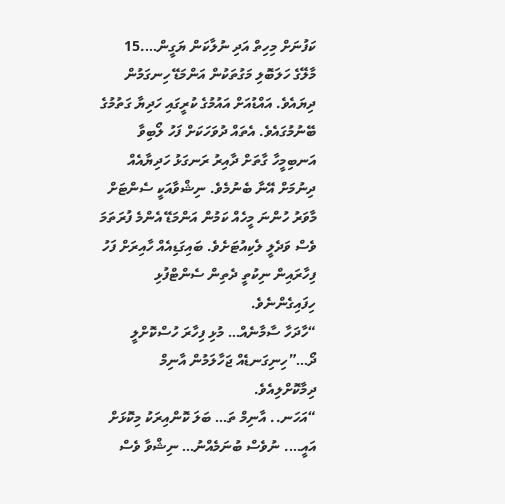ކަފުނަށް މިހިތް އަދި ނުލާކަން ޔަގީން….15
މާލޭގެ ހަލަބޮލި މަގުތަކުން އަންމަޑޭ ހިނގަމުން ދިޔައެވެ. އައްޑުއަށް އައުމުގެ ކުރީގައި ހަދިޔާ ގަތުމުގެ ބޭނުމުގައެވެ. އެތައް ދުވަހަކަށް ފަހު ލޯބިވާ އަނބިމީހާ ގާތަށް ދާއިރު ރަނގަޅު ހަދިޔާއެއް ދިނުމަށް އޭނާ ބެނުމެވެ. ނިޝްވާއަކީ ސެންޓަށް މާވަރު ހުންނަ މީހެއް ކަމުން އަންމަޑޭ އެންމެ ފުރަތަމަ ވެސް ވަދެލީ ލެކިއުޓަށެވެ. ބައިގަޑިއެއް ހާއިރަށް ފަހު ފިހާރައިން ނިކުތީ ދެތިން ސެންޓްފުޅި ހިފައިގެންނެވެ.
“ހާދަހާ ސާމާނެއް… މުޅި ފިހާރަ ހުސްކޮށްލީ ދޯ…”ހިނިގަނޑެއް ޖަހާލަމުން އާނިމް ދިމާކޮށްލިއެވެ.
“އަހަނ.. އާނިމް ތަ… ބަލަ ކޮންއިރަކު މިކޮޅަށް އައީ…. ނުވެސް ބުނަމެއްނު… ނިޝްވާ ވެސް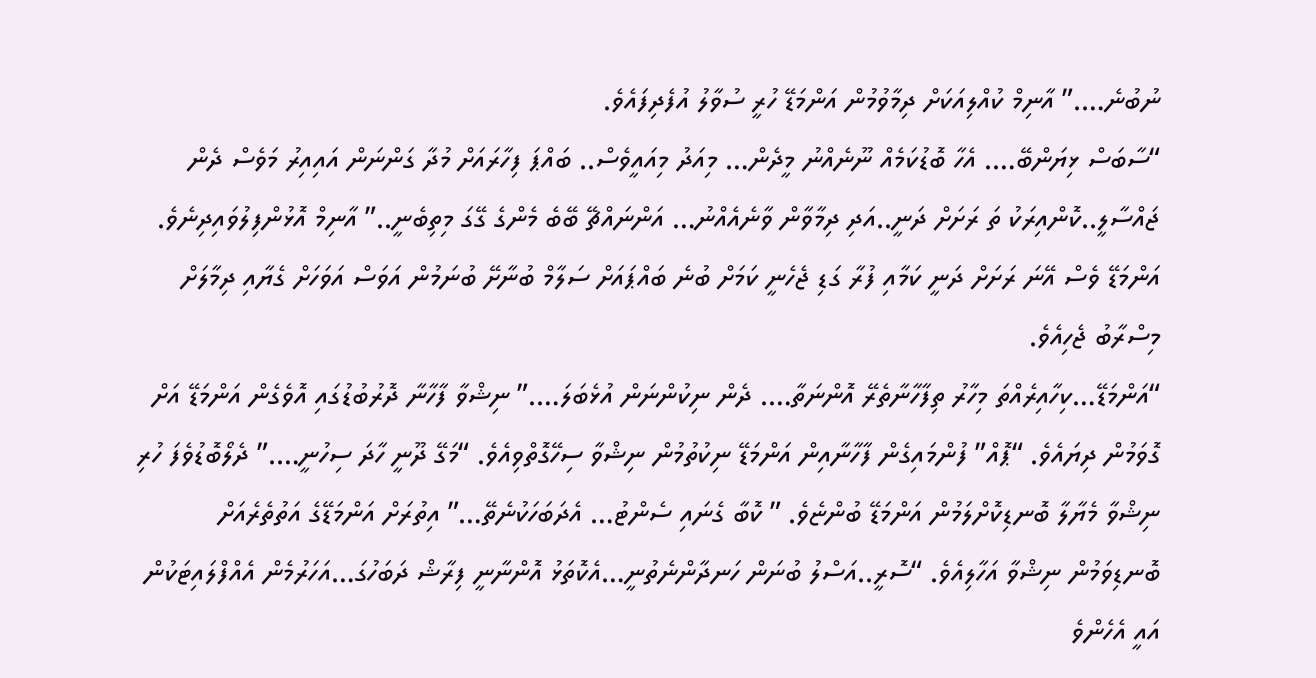ނުބުނެ….” އާނިމް ކުއްލިއަކަށް ދިމާވުމުން އަންމަޑޭ ހުރީ ސުވާލު އުފެދިފައެވެ.
“ސާބަސް ޅިޔަންބޭ…. އެހާ ބޮޑުކަމެއް ނޫނެއްނު މީދެން… މިއަދު މިއައީވެސް.. ބައްޕަ ފިހާރައަށް މުދާ ގަންނަން އައިއިރު މަވެސް ދެން ޖައްސާލީ..ކޮންއިރަކު ތަ ރަށަށް ދަނީ..އަދި ދިމާވާން ވާނެއެއްނު… އަންނައްޗޭ ބޭބެ މެންގެ ގޭގަ މިތިބެނީ..” އާނިމް އޮޅުންފިލުވައިދިނެވެ. އަންމަޑޭ ވެސް އޭނަ ރަށަށް ދަނީ ކަމާއި ފުރާ ގަޑި ޖެހެނީ ކަމަށް ބުނެ ބައްޕައަށް ސަލާމް ބުނާށޭ ބުނަމުން އަވަސް އަވަހަށް ގެޔާއި ދިމާލަށް މިސްރާބު ޖެހިއެވެ.
“އަންމަޑޭ…ކިހާއިރެއްތަ މިހާރު ތިފާހާނާތެރޭ އޮންނަތާ…. ދެން ނިކުންނަން އުޅެބަލަ….” ނިޝްވާ ފާހާނާ ދޮރުބުޑުގައި އޮވެގެން އަންމަޑޭ އަށް ގޮވަމުން ދިޔައެވެ. “ޕޮއް” ފުންމައިގެން ފާހާނާއިން އަންމަޑޭ ނިކުތުމުން ނިޝްވާ ސިހޭގޮތްވިއެވެ. “މަގޭ ދޫނީ ހާދަ ސިހުނީ….” ދެލޯބޮޑުވެފަ ހުރި ނިޝްވާ މެޔާލާ ބޮނޑިކޮށްލަމުން އަންމަޑޭ ބުންޏެވެ. ” ކޮބާ ގެނައި ސެންޓު… އެދަބަހަކުނެތޭ…” އިތުރަށް އަންމަޑޭގެ އަތުތެރެއަށް ބޮނޑިވަމުން ނިޝްވާ އަހާލިއެވެ. “ސޮރީ..އަސްލު ބުނަން ހަނދާންނެތުނީ…އެކޮތަޅު އޮންނާނީ ފިރާޝް ދަބަހުގަ…އަހަރުމެން އެއްފްލައިޓަކުން އައީ އެހެންވެ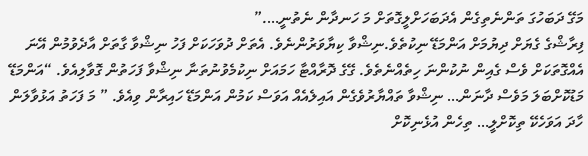މަގޭ ދަބަހުގަ ތަންނެތިގެން އެދަބަހަށްލީގޮތަށް މަ ހަނދާން ނެތުނީ….”
ފިރާޝްގެ ގެޔަށް ދިޔުމަށް އަންމަޑޭ ނިކުތެވެ.ނިޝްވާ ކިޔާވަރުންނެވެ. އެތަށް ދުވަހަކަށް ފަހު ނިޝްވާ ގާތަށް އާދެވުމުން އޭނަ އެއްގޮތަކަށް ވެސް ގެއިން ނުކުންނަ ހިތެއްނެތެވެ. ގޭގެ ދޮރާއްޓާ ހަމައަށް ނިކުމެވުނުތަނާ ނިޝްވާ ފަހަތުން ގޮވާލިއެވެ. “އަންމަޑޭ މަޑުކޮށްބަލަ މަވެސް ދާނަން… ނިޝްވާ ތައްޔާރުވެގެން އައިލެއެއް އަވަސް ކަމުން އަންމަޑޭ ހައިރާން ވިއެވެ. ” މަ ފަހަތު އަޅުވާލަން ހާދަ އަވަހެކޭ ތިކޮށްލީ… ތިހެން އުޅެނިކޮށް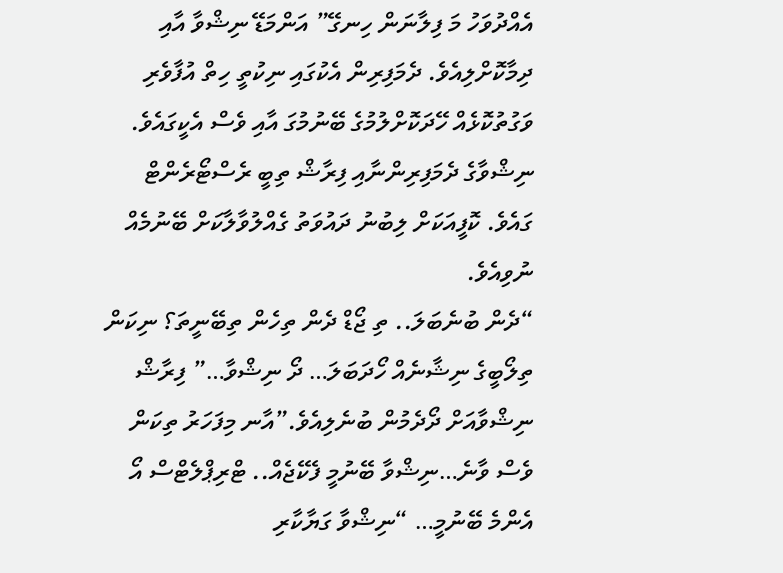އެއްދުވަހު މަ ފިލާނަން ހިނގޭ” އަންމަޑޭ ނިޝްވާ އާއި ދިމާކޮށްލިއެވެ. ދެމަފިރިން އެކުގައި ނިކުތީ ހިތް އުފާވެރި ވަގުތުކޮޅެއް ހޭދަކޮށްލުމުގެ ބޭނުމުގަ އާއި ވެސް އެކީގައެވެ.
ނިޝްވާގެ ދެމަފިރިންނާއި ފިރާޝް ތިބީ ރެސްޓޯރެންޓް ގައެވެ. ކޮފީއަކަށް ލިބުނު ދައުވަތު ގެއްލުވާލާކަށް ބޭނުމެއް ނުވިއެވެ.
“ދެން ބުނެބަލަ.. ތި ޖޯޑް ދެން ތިހެން ތިބޭނީތަ؟ ނިކަން ތިލޯބީގެ ނިޝާނެއް ހޯދަބަލަ… ދޯ ނިޝްވާ…” ފިރާޝް ނިޝްވާއަށް ދޯދެމުން ބުނެލިއެވެ.”އާނ މިފަހަރު ތިކަން ވެސް ވާނެ…ނިޝްވާ ބޭނުމީ ފެކޭޖެއް.. ޓްރިޕްލެޓްސް އޯ އެންމެ ބޭނުމީ… “ނިޝްވާ ގަޔާކާރި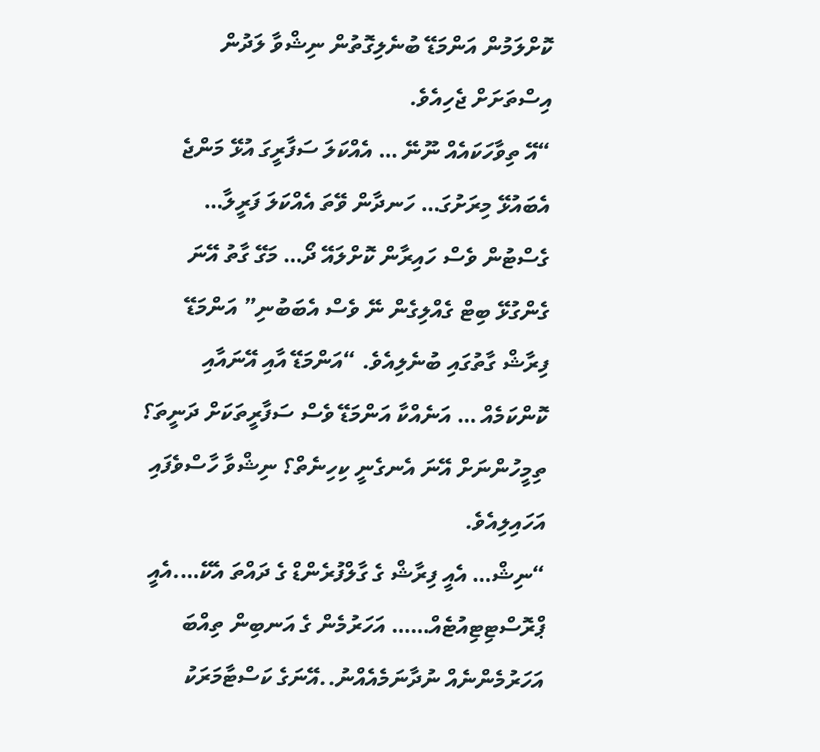ކޮށްލަމުން އަންމަޑޭ ބުނެލިގޮތުން ނިޝްވާ ލަދުން އިސްތަށަށް ޖެހިއެވެ.
“އޭ ތިވާހަކައެއް ނޫނޭ … އެއްކަލަ ސަފާރީގަ އުޅޭ މަންޖެ އެބައުޅޭ މިރަށުގަ… ހަނދާން ވޭތަ އެއްކަލަ ފަރީލާ… ގެސްޓުން ވެސް ހައިރާން ކޮށްލައޭ ދޯ… މަގޭ ގާތު އޭނަ ގެންގުޅޭ ބިޓް ގެއްލިގެން ނޭ ވެސް އެބަބުނި” އަންމަޑޭ ފިރާޝް ގާތުގައި ބުނެލިއެވެ. “އަންމަޑޭ އާއި އޭނައާއި ކޮންކަމެއް … އަނެއްކާ އަންމަޑޭ ވެސް ސަފާރީތަކަށް ދަނީތަ؟ ތިމީހުންނަށް އޭނަ އެނގެނީ ކިހިނެތް؟ ނިޝްވާ ހާސްވެފައި އަހައިލިއެވެ.
“ނިޝް… އެއީ ފިރާޝް ގެ ގާލްފުރެންޑް ގެ ދައްތަ އެކޭ….އެއީ ޕްރޮސްޓިޓިއުޓެއް…… އަހަރުމެން ގެ އަނބިން ތިއްބަ އަހަރުމެންނެއް ނުދާނަމެއެއްނު..އޭނަގެ ކަސްޓާމަރަކު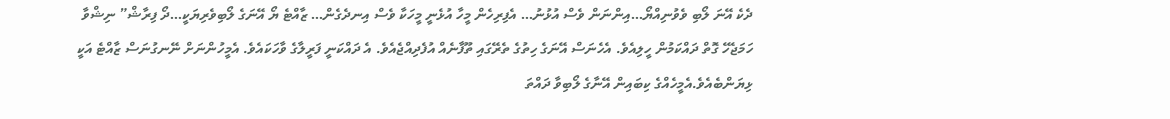ދެކެ އޭނަ ލޯބި ވެވުނިއްޔޯ…އިންނަން ވެސް އުޅުނު… އެފިރިހެން މީހާ އުޅެނީ މީހަކާ ވެސް އިނދެގެން… ޒާއްޓެ ޔޯ އޭނަގެ ލޯބިވެރިޔަކީ…ދޯ ފިރާޝް” ނިޝްވާ ހަމަޖެހޭ ގޮތް ދައްކަމުން ހީލިއެވެ. އެހެނަސް އޭނަގެ ހިތުގެ ތެރޭގައި ތޫފާނެއް އުފެދިއްޖެއެވެ. އެ ދައްކަނީ ފަރީލާގެ ވާހަކައެވެ. އެމީހުންނަށް ނޭނގުނަސް ޒާއްޓެ އަކީ ޅިޔަންބެއެވެ.އެމީހެއްގެ ކިބައިން އޭނާގެ ލޯބިވާ ދައްތަ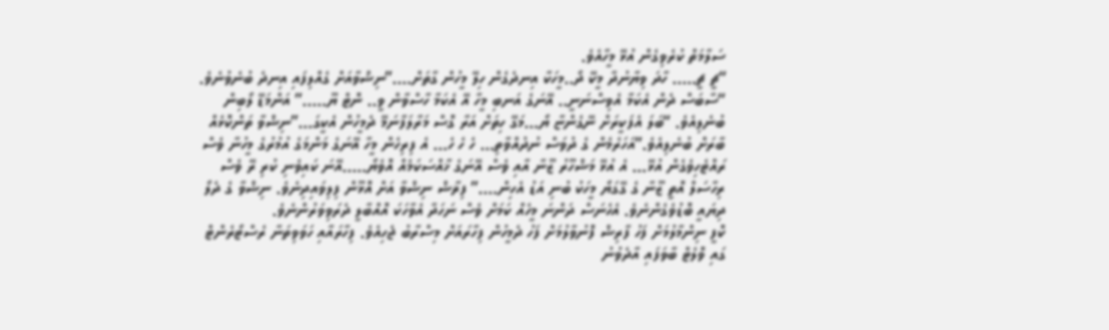ސަލާމަތް ކުރެވިގެން އުޅޭ މީހާއެވެ.
“ޗީ ޗީ….. ހާދަ ވިޔާނުދާ މީކޭ ދޯ..މީހަކާ އިނދެގެން ހިލޭ މީހުން ގާތަށް….”ނިޝްވާއަށް ގެއްލިފައި އިނދެ ބުނެވުނެވެ. “ސާބަސް ދެން އެކަމާ އެވިސްނަނީ.. އޭނަގެ އަނބި މީހާ އޭ އެކަމާ ހާސްވާން ވީ.. ނޮޓް ޔޫ…..” އަންމަޑޭ ލޯބިން ބުނެލިއެވެ. “ބަލަ އެފަކީރަށް ނޭގެންޏާ ޔޯ…މަގޭ ހިތަށް އަރާ ގޮސް މަރާލަފާނަމޭ ދެމީހުން އެކީގަ…”ނިޝްވާ ތަންކޮޅެއް ބާރަށް ބުނެލިއެވެ.”އަހަރެމެން ގެ ދުވަސް ނުދުއްވާތި… ހެ ހެ ހެ… އެ ފިރިހެން މީހާ އޭނަގެ މަންމަގެ އުމުރުގެ މީހުނާ ވެސް ރައްޓެހިވެގެން އުޅޭ… އެ އުޅޭ މަޝްހޫރު ޒޫނާ އާއި ވެސް އޭނަގެ ޚާއްސަކަމެއް އޮވެޔޯ…..އޭނަ ކައިވެނި ކުރި ރޭ ވެސް ރިހާސަލް އޮތީ ޒޫނާ ގެ ގޭގަޔޯ މީހަކު ބުނި އަޑު އެހިން….” ފިޜާޝް ނިޝްވާ އަށް އޮޅޫން ފިލިވައިދިނެވެ. ނިޝްވާ ގެ ދެލޯ ދިޔައީ ބޮޑުވެގެންނެވެ. އެހެނަސް ދަންނަ މީހެއް ކަމަށް ވެސް ނަހަދާ އެވާހަކަ އޮއްބާލީ ދެރަވިވަރުންނެވެ.
ކޮފީ ނިންމާލުމަށް ފަހު ފާރިޝް ފޮނުވާލުމަށް ފަހު ދެމީހުން ފިހާރައަށް މިސްރާބު ޖެހިއެވެ. ފިހާރައާއި ހަވަވިތަނާ ރެސްޓޯރެންޓް ގައި ވޮލެޓް ބާވަފައި އާދެވުނު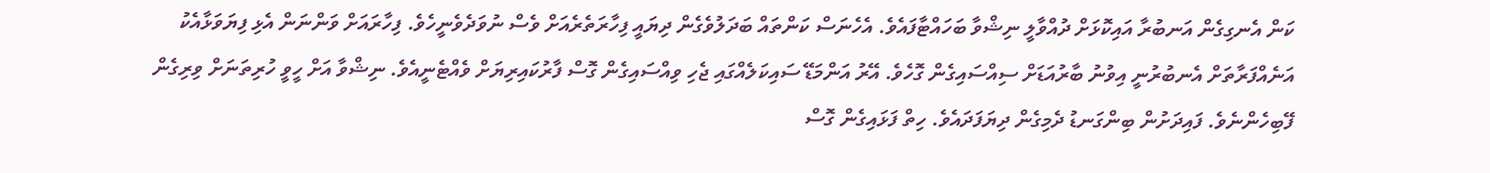ކަން އެނގިގެން އަނބުރާ އައިކޮޅަށް ދުއްވާލީ ނިޝްވާ ބަހައްޓާފައެވެ. އެހެނަސް ކަންތައް ބަދަލުވެގެން ދިޔައީ ފިހާރަތެރެއަށް ވެސް ނުވަދެވެނީހެވެ. ފިހާރައަށް ވަންނަން އެޅި ފިޔަވަޅާއެކު އަނެއްފަރާތަށް އެނބުރުނީ އިވުނު ބާރުއަޑަށް ސިއްސައިގެން ގޮހެވެ. އޭރު އަންމަޑޭ ސައިކަލެއްގައި ޖެހި ވިއްސައިގެން ގޮސް ފާރުކައިރިޔަށް ވެއްޓެނީއެވެ. ނިޝްވާ އަށް ހީވީ ހުރިތަނަށް ވިރިގެން ފޭބިހެންނެވެ. ފައިދަށުން ބިންގަނޑު ދެމިގެން ދިޔަފަދައެވެ. ހިތް ފަޅައިގެން ގޮސް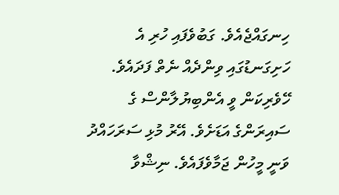ހިނގައްޖެއެވެ. ގަބުވެފައި ހުރި އެ ހަށިގަނޑުގައި ވިންދެއް ނެތް ފަދައެވެ. ހޭވެރިކަން ވީ އެންބިޔުލާންސް ގެ ސައިރަންގެ އަޑަށެވެ. އޭރު މުޅި ސަރަހައްދު ވަނީ މީހުން ޖަމާވެފައެވެ. ނިޝްވާ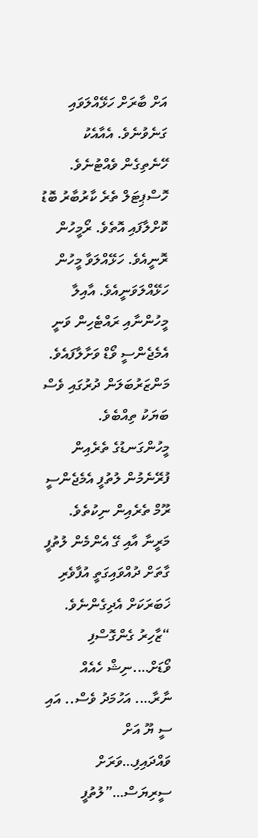އަށް ބާރަށް ހަޅޭއްލަވައި ގަނެވުނެވެ. އެއާއެކު ހޭނެތިގެން ވެއްޓުނެވެ.
ހޮސްޕިޓަލް ތެރެ ކާރުބާރު ބޮޑު ކޮށްލާފައި އޮތެވެ. ރޯމީހުން ރޮނީއެވެ. ހަޅޭއްލަވާ މީހުން ހަޅޭއްލަވަނީއެވެ. އާއިލާ މީހުންނާއި ރައްޓެހިން ވަނީ އެމެޖެންސީ ވޯޑް ވަށާލާފައެވެ. މަންޒަރުބަލަން ދުރުގައި ވެސް ބަޔަކު ތިއްބެވެ. މީހުންގަނޑުގެ ތެރެއިން ފުރޭނެމުން ލުތުފީ އެމެޖެންސީ ރޫމް ތެރެއިން ނިކުތެވެ. މަރީނާ އާއި ގޭ އެންމެން ލުތުފީ ގާތަށް ދުއްވައިގަތީ އުފާވެރި ޚަބަރަކަށް އެދިގެންނެވެ.
“ޒާހިރު ގެންގޮސްފި ވޯޑަށް….ނިޝް ހެއެއް ނާރާ…. އަހުމަދު ވެސް.. އައި ސީ ޔޫ އަށް ވައްދައިފި…ވަރަށް ސީރިޔަސް…”ލުތުފީ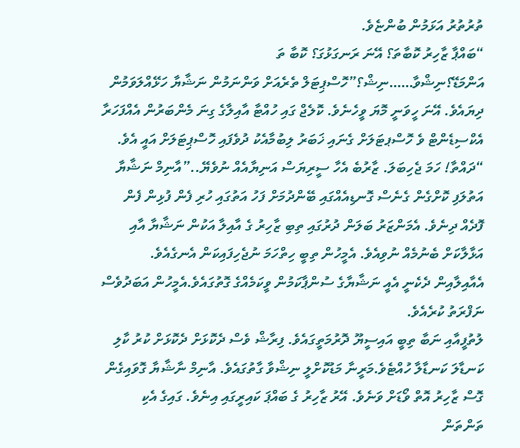ތުރުތުރު އަޅަމުން ބުންޏެވެ.
“ބައްޕާ ޒާހިރު ކޮބާތަ؟ އޭނަ ރަނގަޅުގަ؟ ކޮބާ ތަ އަންމަޑޭ؟ނިޝްވާ……ނިޝް؟”ހޮސްޕިޓަލް ތެރެއަށް ވަންނަމުން ނަޝާޔާ ހަޅޭއްލަވަމުން ދިޔައެވެ. އޭނަ ހީވަނީ މޮޔަ ވީހެނެވެ. ކޮލެޖް ގައި ހުއްޓާ އާއިލާގެ ގިނަ މެންބަރުން އެއްފަހަރާ އެކްސިޑެންޓް ވެ ހޮސްޕޓަލަށް ގެނައި ޚަބަރު ލިބުމާއެކު ދުވެފައި ހޮސްޕިޓަލަށް އައީ އެވެ.
“ދައްތާ! ހަމަ ޖެހިބަލަ. ޒާރުބެ އެހާ ސީރިޔަސް އަނިޔާއެއް ނުވެޔޭ..”އާނިމް ނަޝާޔާ އަތުލަފި ކޮށްގެން ގެނެސް ގޮނޑިއެއްގައި ބޭންދުމަށް ފަހު އަތުގައި ހުރި ފެން ފުޅިން ފެން ފޮދެއް ދިނެވެ. އެމަންޒަރު ބަލަން ދުރުގައި ތިބި ޒާހިރު ގެ އާއިލާ އަކުން ނަޝާޔާ އާއި އަޅާލާކަށް ބެނުމެއް ނުވިއެވެ. އެމީހުން ތިބީ ހިތްހަމަ ނުޖެހިފައިކަން އެނގެއެވެ. އެއާއިލާއިން ދެކެނީ އެއީ ނަޝާޔާގެ ސުންޕާކަމުން ވީކަމެއްގެ ގޮތުގައެވެ.އެމީހުން އަބަދުވެސް ނަފްރަތު ކުރެއެވެ.
ލުތުފީއާއި ނަބާ ތިބީ އައިސީޔޫ ދޮރުމަތީގައެވެ. ފިރާޝް ވެސް ދެކޮޅަށް ދެކޮޅަށް ކުރު ކާލި ކަނޑާލަ ކަނޑާލާ ހުއްޓެވެ.މަރީނާ މަޑުކޮށްލީ ނިޝްވާ ގާތުގައެވެ. އާނިމް ނާޝާޔާ ގޮވައިގެން ގޮސް ޒާހިރު އޮތް ވޯޑަށް ވަނެވެ. އޭރު ޒާހިރު ގެ ބައްޕަ ކައިރީގައި އިނެވެ. ގައިގެ އެކި ތަންތަން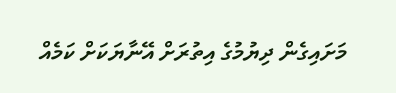މަށައިގެން ދިޔުމުގެ އިތުރަށް އޭނާޔަކަށް ކަމެއް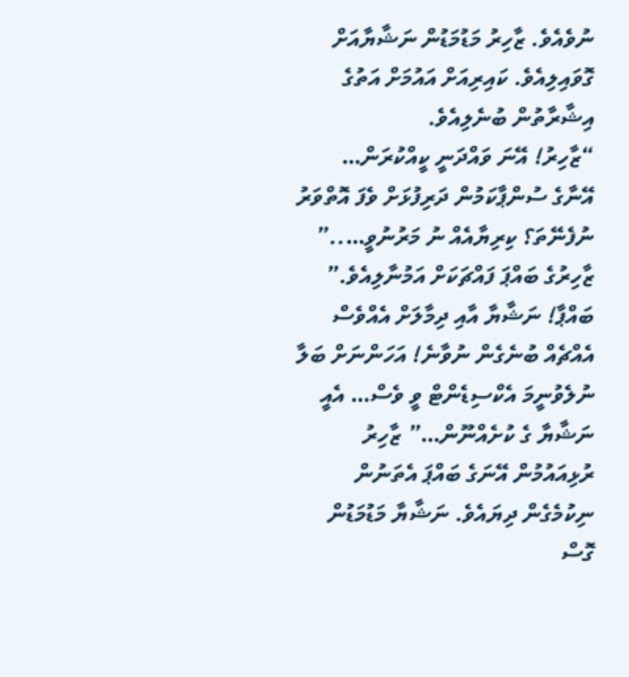ނުވެއެވެ. ޒާހިރު މަޑުމަޑުން ނަޝާޔާއަށް ގޮވައިލިއެވެ. ކައިރިއަށް އައުމަށް އަތުގެ އިޝާރާތުން ބުނެލިއެވެ.
“ޒާހިރު! އޭނަ ވައްދަނީ ކީއްކުރަން… އޭނާގެ ސުންޕާކަމުން ދަރިފުޅަށް ވެފަ އޮތްވަރު ނުފެނޭތަ؟ ކިރިޔާއެއް ނު މަރުނުވީ…..” ޒާހިރުގެ ބައްޕަ ފައްޗަކަށް އަމުނާލިއެވެ.” ބައްޕާ! ނަޝާޔާ އާއި ދިމާލަށް އެއްވެސް އެއްޗެއް ބުނެގެން ނުވާނެ! އަހަންނަށް ބަލާ ނުލެވުނީމަ އެކްސިޑެންޓް ވީ ވެސް… އެއީ ނަޝާޔާ ގެ ކުށެއްނޫން…” ޒާހިރު ރުޅިއައުމުން އޭނަގެ ބައްޕަ އެތަނުން ނިކުމެގެން ދިޔައެވެ. ނަޝާޔާ މަޑުމަޑުން ގޮސް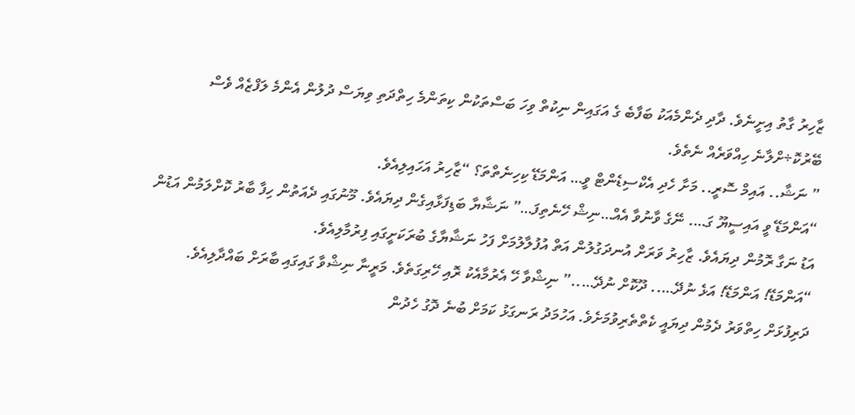ޒާހިރު ގާތު އިށީނެވެ. ދާދި ދެންމެއަކު ބަފާބެ ގެ އަގައިން ނިކުތް ވިހަ ބަސްތަކުން ކިތަންމެ ހިތްދަތި ވިޔަސް ދުލުން އެންމެ ލަފްޒެއް ވެސް ބޭރުކޮ÷ށްލާނެ ހިއްވަރެއް ނެތެވެ.
” ނަޝާ.. އައިމް ސޮރީ.. މަށާ ހެދި އެކްސިޑެންޓް ވީ… އަންމަޑޭ ކިހިނެތްތަ؟ “ޒާހިރު އަހައިލިއެވެ.
“އަންމަޑޭ ވީ އައިސީޔޫ ގަ…. ނޭގެ ވާނުވާ އެއް…ނިޝް ހޭނެތިފަ…” ނަޝާޔާ ބަޑިފަޅާއިގެން ދިޔައެވެ. މޫނުގައި ދެއަތުން ހިފާ ބާރު ކޮށްލަމުން އަޑުން އަޑު ނަގާ ރޮމުން ދިޔައެވެ. ޒާހިރު ވަރަށް އުނދަގުލުން އަތް އުފުލާލުމަށް ފަހު ނަޝާޔާގެ ބުރަކަށީގައި ފިރުމާލިއެވެ.
“އަންމަޑޭ! އަންމަޑޭ! އަޅެ ނުދޭ….. ދޫކޮށް ނުދޭ…..” ނިޝްވާ ހޭ އެރުމާއެކު ރޮއި ހޭރިގަތެވެ. މަރީނާ ނިޝްވާ ގައިގައި ބާރަށް ބައްދާލިއެވެ. ދަރިފުޅަށް ހިތްވަރު ދެމުން ދިޔައީ ކެތްތެރިވުމަށެވެ. އަހުމަދު ރަނގަޅު ކަމަށް ބުނެ ދޮގު ހެދުން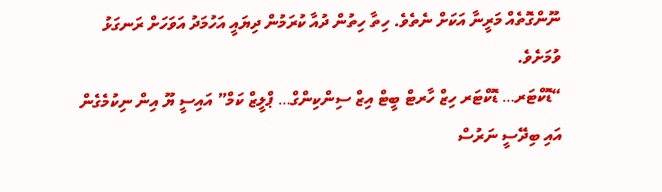ނޫންގޮތެއް މަރީނާ އަކަށް ނެތެވެ. ހިތާ ހިތުން ދުއާ ކުރަމުން ދިޔައީ އަހުމަދު އަވަހަށް ރަނގަޅު ވުމަށެވެ.
“ޑޮކްޓަރ… ޑޮކްޓަރ ހިޒް ހާރޓް ބީޓް އިޒް ސިންކިންގް… ޕްލީޒް ކަމް” އައިސީ ޔޫ އިން ނިކުމެގެން އައި ބިދޭސީ ނަރުސް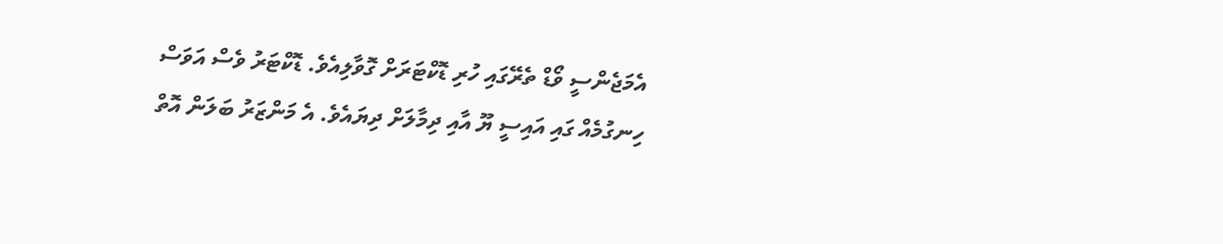އެމަޖެންސީ ވޯޑް ތެރޭގައި ހުރި ޑޮކްޓަރަށް ގޮވާލިއެވެ. ޑޮކްޓަރު ވެސް އަވަސް ހިނގުމެއް ގައި އައިސީ ޔޫ އާއި ދިމާލަށް ދިޔައެވެ. އެ މަންޒަރު ބަލަން އޮތް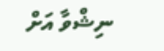ނިޝްވާ އަށް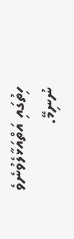ހިތުގައި އަތްއަޅާލެވުނެވެ
ނުނިމޭ.